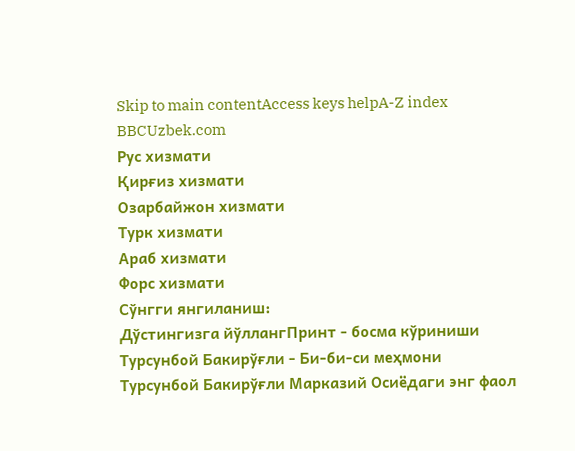Skip to main contentAccess keys helpA-Z index
BBCUzbek.com
Рус хизмати
Қирғиз хизмати
Озарбайжон хизмати
Турк хизмати
Араб хизмати
Форс хизмати
Сўнгги янгиланиш:
Дўстингизга йўллангПринт - босма кўриниши
Турсунбой Бакирўғли - Би-би-си меҳмони
Турсунбой Бакирўғли Марказий Осиёдаги энг фаол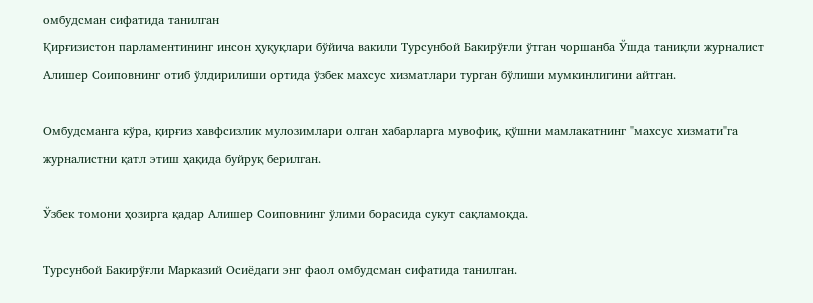омбудсман сифатида танилган
Қирғизистон парламентининг инсон ҳуқуқлари бўйича вакили Турсунбой Бакирўғли ўтган чоршанба Ўшда таниқли журналист Алишер Соиповнинг отиб ўлдирилиши ортида ўзбек махсус хизматлари турган бўлиши мумкинлигини айтган.

Омбудсманга кўра, қирғиз хавфсизлик мулозимлари олган хабарларга мувофиқ, қўшни мамлакатнинг "махсус хизмати"га журналистни қатл этиш ҳақида буйруқ берилган.

Ўзбек томони ҳозирга қадар Алишер Соиповнинг ўлими борасида сукут сақламоқда.

Турсунбой Бакирўғли Марказий Осиёдаги энг фаол омбудсман сифатида танилган.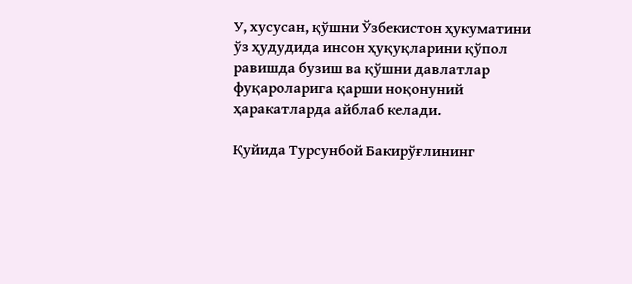У, хусусан, қўшни Ўзбекистон ҳукуматини ўз ҳудудида инсон ҳуқуқларини қўпол равишда бузиш ва қўшни давлатлар фуқароларига қарши ноқонуний ҳаракатларда айблаб келади.

Қуйида Турсунбой Бакирўғлининг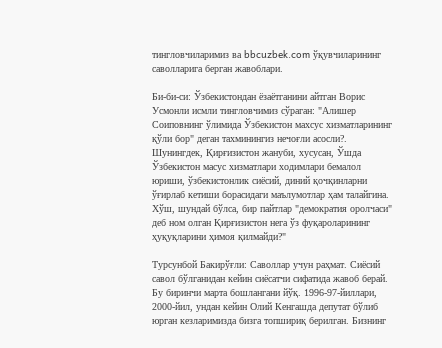тингловчиларимиз ва bbcuzbek.com ўқувчиларининг саволларига берган жавоблари.

Би-би-си: Ўзбекистондан ёзаётганини айтган Ворис Усмонли исмли тингловчимиз сўраган: "Алишер Соиповнинг ўлимида Ўзбекистон махсус хизматларининг қўли бор" деган тахминингиз нечоғли асосли?. Шунингдек, Қирғизистон жануби, хусусан, Ўшда Ўзбекистон масус хизматлари ходимлари бемалол юриши, ўзбекистонлик сиёсий, диний қочқинларни ўғирлаб кетиши борасидаги маълумотлар ҳам талайгина. Хўш, шундай бўлса, бир пайтлар "демократия оролчаси" деб ном олган Қирғизистон нега ўз фуқароларининг ҳуқуқларини ҳимоя қилмайди?"

Турсунбой Бакирўғли: Саволлар учун раҳмат. Сиёсий савол бўлганидан кейин сиёсатчи сифатида жавоб берай. Бу биринчи марта бошлангани йўқ. 1996-97-йиллари, 2000-йил, ундан кейин Олий Кенгашда депутат бўлиб юрган кезларимизда бизга топшириқ берилган. Бизнинг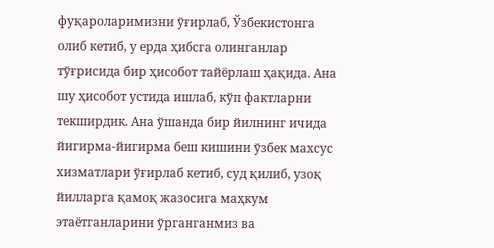фуқароларимизни ўғирлаб, Ўзбекистонга олиб кетиб, у ерда ҳибсга олинганлар тўғрисида бир ҳисобот тайёрлаш ҳақида. Ана шу ҳисобот устида ишлаб, кўп фактларни текширдик. Ана ўшанда бир йилнинг ичида йигирма-йигирма беш кишини ўзбек махсус хизматлари ўғирлаб кетиб, суд қилиб, узоқ йилларга қамоқ жазосига маҳкум этаётганларини ўрганганмиз ва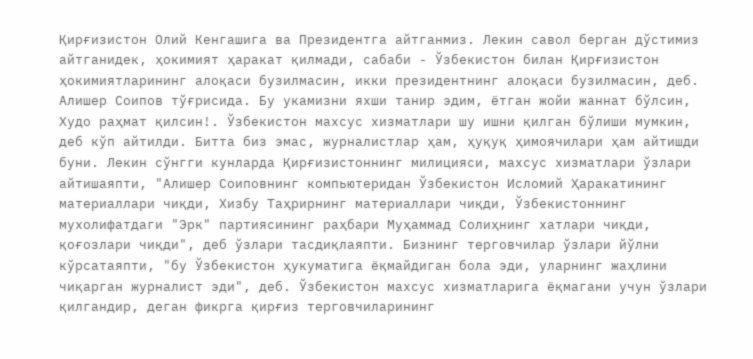Қирғизистон Олий Кенгашига ва Президентга айтганмиз. Лекин савол берган дўстимиз айтганидек, ҳокимият ҳаракат қилмади, сабаби - Ўзбекистон билан Қирғизистон ҳокимиятларининг алоқаси бузилмасин, икки президентнинг алоқаси бузилмасин, деб.
Алишер Соипов тўғрисида. Бу укамизни яхши танир эдим, ётган жойи жаннат бўлсин, Худо раҳмат қилсин!. Ўзбекистон махсус хизматлари шу ишни қилган бўлиши мумкин, деб кўп айтилди. Битта биз эмас, журналистлар ҳам, ҳуқуқ ҳимоячилари ҳам айтишди буни. Лекин сўнгги кунларда Қирғизистоннинг милицияси, махсус хизматлари ўзлари айтишаяпти, "Алишер Соиповнинг компьютеридан Ўзбекистон Исломий Ҳаракатининг материаллари чиқди, Хизбу Таҳрирнинг материаллари чиқди, Ўзбекистоннинг мухолифатдаги "Эрк" партиясининг раҳбари Муҳаммад Солиҳнинг хатлари чиқди, қоғозлари чиқди", деб ўзлари тасдиқлаяпти. Бизнинг терговчилар ўзлари йўлни кўрсатаяпти, "бу Ўзбекистон ҳукуматига ёқмайдиган бола эди, уларнинг жаҳлини чиқарган журналист эди", деб. Ўзбекистон махсус хизматларига ёқмагани учун ўзлари қилгандир, деган фикрга қирғиз терговчиларининг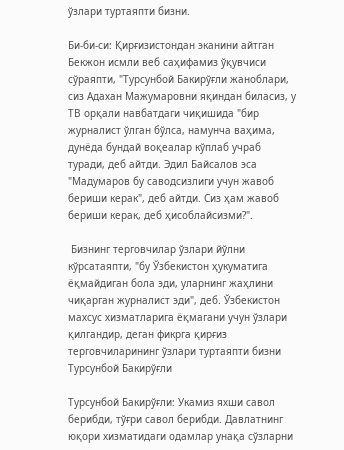ўзлари туртаяпти бизни.

Би-би-си: Қирғизистондан эканини айтган Бекжон исмли веб саҳифамиз ўқувчиси сўраяпти, "Турсунбой Бакирўғли жаноблари, сиз Адахан Мажумаровни яқиндан биласиз, у ТВ орқали навбатдаги чиқишида "бир журналист ўлган бўлса, намунча ваҳима, дунёда бундай воқеалар кўплаб учраб туради, деб айтди. Эдил Байсалов эса "Мадумаров бу саводсизлиги учун жавоб бериши керак", деб айтди. Сиз ҳам жавоб бериши керак, деб ҳисоблайсизми?".

 Бизнинг терговчилар ўзлари йўлни кўрсатаяпти, "бу Ўзбекистон ҳукуматига ёқмайдиган бола эди, уларнинг жаҳлини чиқарган журналист эди", деб. Ўзбекистон махсус хизматларига ёқмагани учун ўзлари қилгандир, деган фикрга қирғиз терговчиларининг ўзлари туртаяпти бизни
Турсунбой Бакирўғли

Турсунбой Бакирўғли: Укамиз яхши савол берибди, тўғри савол берибди. Давлатнинг юқори хизматидаги одамлар унақа сўзларни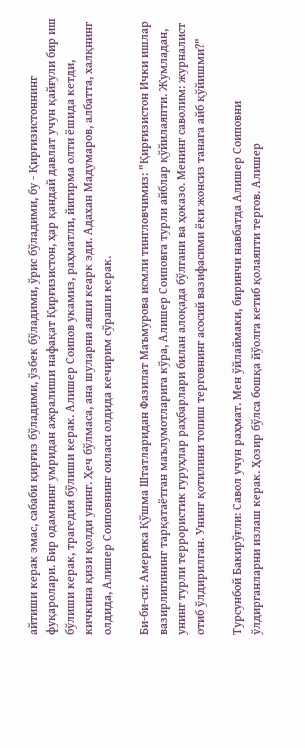айтиши керак эмас, сабаби қирғиз бўладими, ўзбек бўладими, ўрис бўладими, бу - Қирғизистоннинг фуқаролари. Бир одамнинг умридан ажралиши нафақат Қирғизистон, ҳар қандай давлат учун қайғули бир иш бўлиши керак, трагедия бўлиши керак. Алишер Соипов укамиз, раҳматли, йигирма олти ёшида кетди, кичкина қизи қолди унинг. Ҳеч бўлмаса, ана шуларни аяши кеарк эди. Адахан Мадумаров, албатта, халқнинг олдида, Алишер Соиповнинг оиласи олдида кечирим сўраши керак.

Би-би-си: Америка Қўшма Штатларидан Фазилат Маъмурова исмли тингловчимиз: "Қирғизистон Ички ишлар вазирлигининг тарқатаётган маълумотларига кўра, Алишер Соиповга турли айблар қўйилаяпти. Жумладан, унинг турли террористик гуруҳлар раҳбарлари билан алоқада бўлгани ва ҳоказо. Менинг саволим: журналист отиб ўлдирилган. Унинг қотилини топиш терговнинг асосий вазифасими ёки жонсиз танага айб қўйишми?"

Турсунбой Бакирўғли: Савол учун раҳмат. Мен ўйлаймаки, биринчи навбатда Алишер Соиповни ўлдирганларни излаш керак. Ҳозир бўлса бошқа йўолга кетиб қолаяпти тергов. Алишер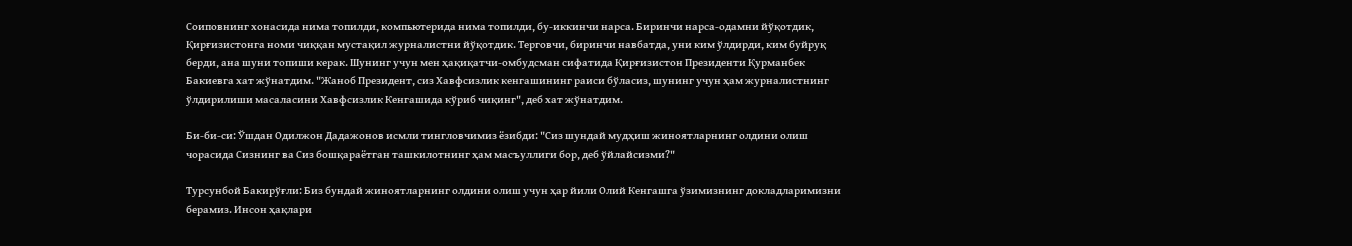Соиповнинг хонасида нима топилди, компьютерида нима топилди, бу-иккинчи нарса. Биринчи нарса-одамни йўқотдик, Қирғизистонга номи чиққан мустақил журналистни йўқотдик. Терговчи, биринчи навбатда, уни ким ўлдирди, ким буйруқ берди, ана шуни топиши керак. Шунинг учун мен ҳақиқатчи-омбудсман сифатида Қирғизистон Президенти Қурманбек Бакиевга хат жўнатдим. "Жаноб Президент, сиз Хавфсизлик кенгашининг раиси бўласиз, шунинг учун ҳам журналистнинг ўлдирилиши масаласини Хавфсизлик Кенгашида кўриб чиқинг", деб хат жўнатдим.

Би-би-си: Ўшдан Одилжон Дадажонов исмли тингловчимиз ёзибди: "Сиз шундай мудҳиш жиноятларнинг олдини олиш чорасида Сизнинг ва Сиз бошқараётган ташкилотнинг ҳам масъуллиги бор, деб ўйлайсизми?"

Турсунбой Бакирўғли: Биз бундай жиноятларнинг олдини олиш учун ҳар йили Олий Кенгашга ўзимизнинг докладларимизни берамиз. Инсон ҳақлари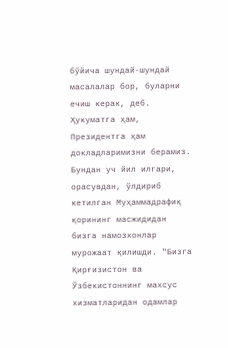бўйича шундай-шундай масалалар бор, буларни ечиш керак, деб. Ҳукуматга ҳам, Президентга ҳам докладларимизни берамиз. Бундан уч йил илгари, орасувдан, ўлдириб кетилган Муҳаммадрафиқ қорининг масжидидан бизга намозхонлар мурожаат қилишди. "Бизга Қирғизистон ва Ўзбекистоннинг махсус хизматларидан одамлар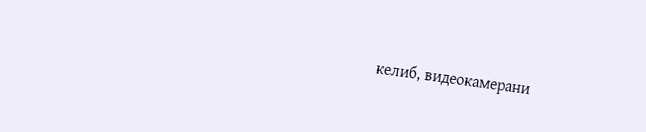келиб, видеокамерани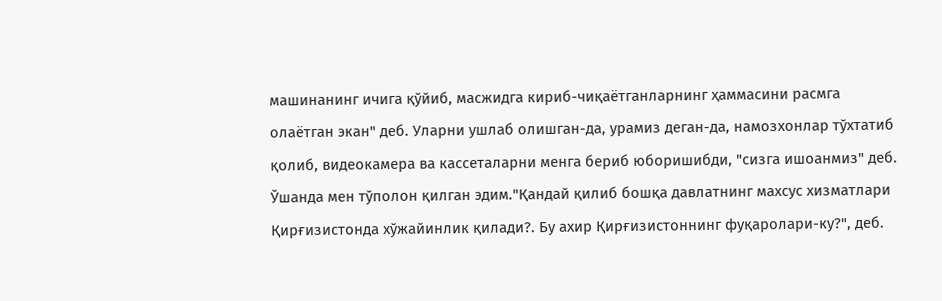машинанинг ичига қўйиб, масжидга кириб-чиқаётганларнинг ҳаммасини расмга олаётган экан" деб. Уларни ушлаб олишган-да, урамиз деган-да, намозхонлар тўхтатиб қолиб, видеокамера ва кассеталарни менга бериб юборишибди, "сизга ишоанмиз" деб. Ўшанда мен тўполон қилган эдим."Қандай қилиб бошқа давлатнинг махсус хизматлари Қирғизистонда хўжайинлик қилади?. Бу ахир Қирғизистоннинг фуқаролари-ку?", деб.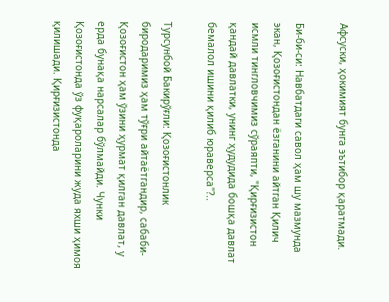Афсуски, ҳокимият бунга эътибор қаратмади.

Би-би-си: Навбатдаги савол ҳам шу мазмунда экан, Қозоғистондан ёзганини айтган Қилич исмли тингловчимиз сўраяпти, "Қирғизистон қандай давлатки, унинг ҳудудида бошқа давлат бемалол ишини қилиб юраверса"?..

Турсунбой Бакирўғли: Қозоғистонлик биродаримиз ҳам тўғри айтаётгандир, сабаби-Қозоғистон ҳам ўзини ҳурмат қилган давлат, у ерда бунақа нарсалар бўлмайди. Чунки Қозоғистонда ўз фуқароларини жуда яхши ҳимоя қилишади. Қирғизистонда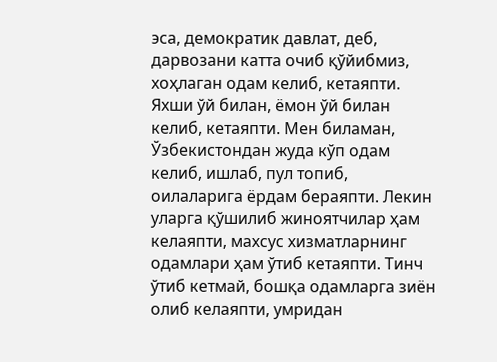эса, демократик давлат, деб, дарвозани катта очиб қўйибмиз, хоҳлаган одам келиб, кетаяпти. Яхши ўй билан, ёмон ўй билан келиб, кетаяпти. Мен биламан, Ўзбекистондан жуда кўп одам келиб, ишлаб, пул топиб, оилаларига ёрдам бераяпти. Лекин уларга қўшилиб жиноятчилар ҳам келаяпти, махсус хизматларнинг одамлари ҳам ўтиб кетаяпти. Тинч ўтиб кетмай, бошқа одамларга зиён олиб келаяпти, умридан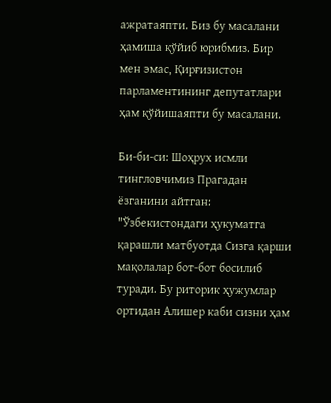ажратаяпти. Биз бу масалани ҳамиша қўйиб юрибмиз. Бир мен эмас, Қирғизистон парламентининг депутатлари ҳам қўйишаяпти бу масалани.

Би-би-си: Шоҳрух исмли тингловчимиз Прагадан ёзганини айтган: "Ўзбекистондаги ҳукуматга қарашли матбуотда Сизга қарши мақолалар бот-бот босилиб туради. Бу риторик ҳужумлар ортидан Алишер каби сизни ҳам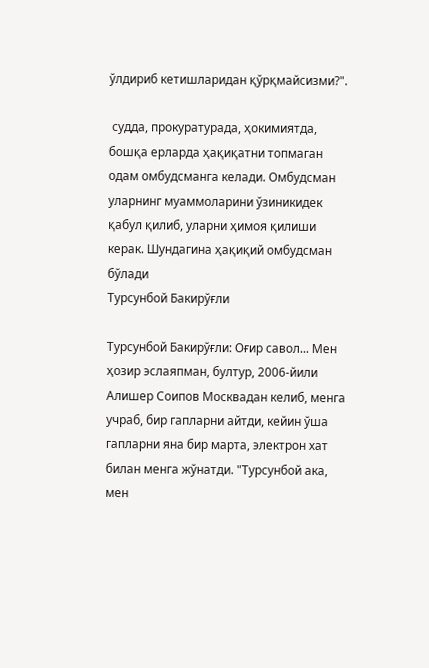ўлдириб кетишларидан қўрқмайсизми?".

 судда, прокуратурада, ҳокимиятда, бошқа ерларда ҳақиқатни топмаган одам омбудсманга келади. Омбудсман уларнинг муаммоларини ўзиникидек қабул қилиб, уларни ҳимоя қилиши керак. Шундагина ҳақиқий омбудсман бўлади
Турсунбой Бакирўғли

Турсунбой Бакирўғли: Оғир савол... Мен ҳозир эслаяпман, бултур, 2006-йили Алишер Соипов Москвадан келиб, менга учраб, бир гапларни айтди, кейин ўша гапларни яна бир марта, электрон хат билан менга жўнатди. "Турсунбой ака, мен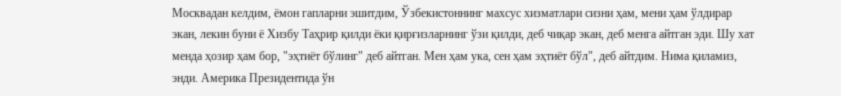Москвадан келдим, ёмон гапларни эшитдим, Ўзбекистоннинг махсус хизматлари сизни ҳам, мени ҳам ўлдирар экан, лекин буни ё Хизбу Таҳрир қилди ёки қирғизларнинг ўзи қилди, деб чиқар экан, деб менга айтган эди. Шу хат менда ҳозир ҳам бор, "эҳтиёт бўлинг" деб айтган. Мен ҳам ука, сен ҳам эҳтиёт бўл", деб айтдим. Нима қиламиз, энди. Америка Президентида ўн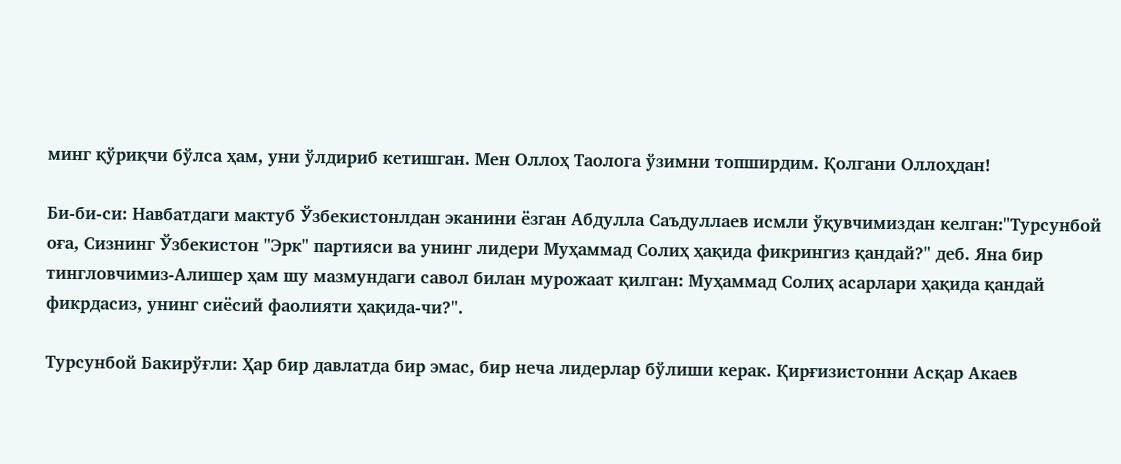минг қўриқчи бўлса ҳам, уни ўлдириб кетишган. Мен Оллоҳ Таолога ўзимни топширдим. Қолгани Оллоҳдан!

Би-би-си: Навбатдаги мактуб Ўзбекистонлдан эканини ёзган Абдулла Саъдуллаев исмли ўқувчимиздан келган:"Турсунбой оға, Сизнинг Ўзбекистон "Эрк" партияси ва унинг лидери Муҳаммад Солиҳ ҳақида фикрингиз қандай?" деб. Яна бир тингловчимиз-Алишер ҳам шу мазмундаги савол билан мурожаат қилган: Муҳаммад Солиҳ асарлари ҳақида қандай фикрдасиз, унинг сиёсий фаолияти ҳақида-чи?".

Турсунбой Бакирўғли: Ҳар бир давлатда бир эмас, бир неча лидерлар бўлиши керак. Қирғизистонни Асқар Акаев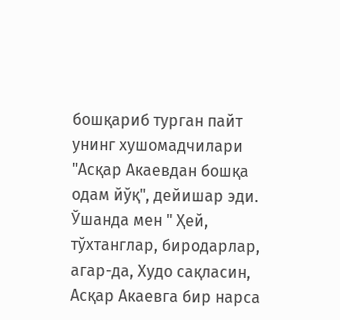бошқариб турган пайт унинг хушомадчилари "Асқар Акаевдан бошқа одам йўқ", дейишар эди. Ўшанда мен " Ҳей, тўхтанглар, биродарлар, агар-да, Худо сақласин, Асқар Акаевга бир нарса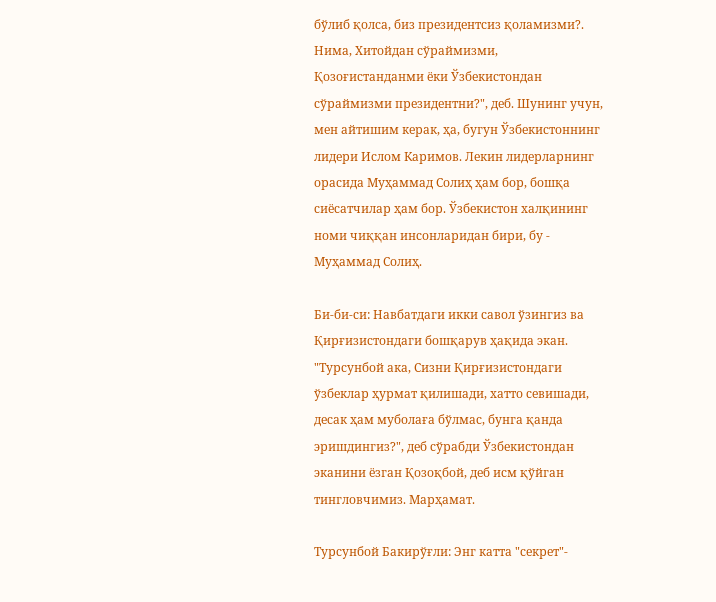бўлиб қолса, биз президентсиз қоламизми?. Нима, Хитойдан сўраймизми, Қозоғистанданми ёки Ўзбекистондан сўраймизми президентни?", деб. Шунинг учун, мен айтишим керак, ҳа, бугун Ўзбекистоннинг лидери Ислом Каримов. Лекин лидерларнинг орасида Муҳаммад Солиҳ ҳам бор, бошқа сиёсатчилар ҳам бор. Ўзбекистон халқининг номи чиққан инсонларидан бири, бу - Муҳаммад Солиҳ.

Би-би-си: Навбатдаги икки савол ўзингиз ва Қирғизистондаги бошқарув ҳақида экан. "Турсунбой ака, Сизни Қирғизистондаги ўзбеклар ҳурмат қилишади, хатто севишади, десак ҳам муболаға бўлмас, бунга қанда эришдингиз?", деб сўрабди Ўзбекистондан эканини ёзган Қозоқбой, деб исм қўйган тингловчимиз. Марҳамат.

Турсунбой Бакирўғли: Энг катта "секрет"-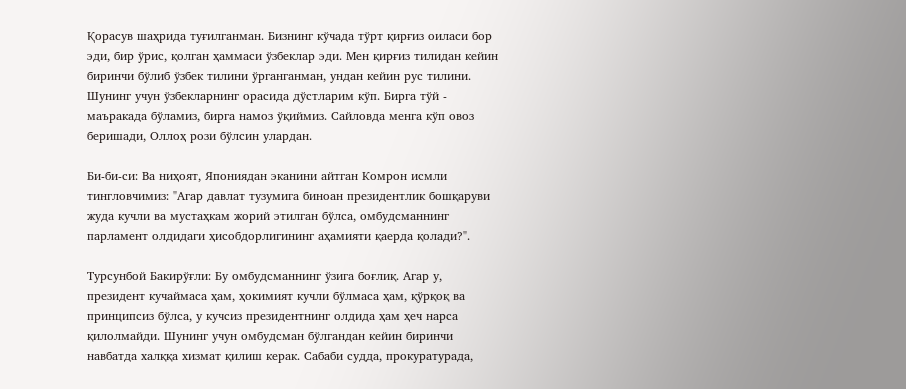Қорасув шаҳрида туғилганман. Бизнинг кўчада тўрт қирғиз оиласи бор эди, бир ўрис, қолган ҳаммаси ўзбеклар эди. Мен қирғиз тилидан кейин биринчи бўлиб ўзбек тилини ўрганганман, ундан кейин рус тилини. Шунинг учун ўзбекларнинг орасида дўстларим кўп. Бирга тўй - маъракада бўламиз, бирга намоз ўқиймиз. Сайловда менга кўп овоз беришади, Оллоҳ рози бўлсин улардан.

Би-би-си: Ва ниҳоят, Япониядан эканини айтган Комрон исмли тингловчимиз: "Агар давлат тузумига биноан президентлик бошқаруви жуда кучли ва мустаҳкам жорий этилган бўлса, омбудсманнинг парламент олдидаги ҳисобдорлигининг аҳамияти қаерда қолади?".

Турсунбой Бакирўғли: Бу омбудсманнинг ўзига боғлиқ. Агар у, президент кучаймаса ҳам, ҳокимият кучли бўлмаса ҳам, қўрқоқ ва принципсиз бўлса, у кучсиз президентнинг олдида ҳам ҳеч нарса қилолмайди. Шунинг учун омбудсман бўлгандан кейин биринчи навбатда халққа хизмат қилиш керак. Сабаби судда, прокуратурада,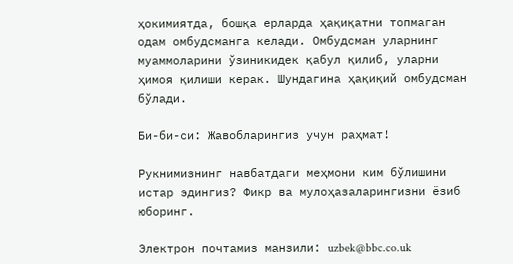ҳокимиятда, бошқа ерларда ҳақиқатни топмаган одам омбудсманга келади. Омбудсман уларнинг муаммоларини ўзиникидек қабул қилиб, уларни ҳимоя қилиши керак. Шундагина ҳақиқий омбудсман бўлади.

Би-би-си: Жавобларингиз учун раҳмат!

Рукнимизнинг навбатдаги меҳмони ким бўлишини истар эдингиз? Фикр ва мулоҳазаларингизни ёзиб юборинг.

Электрон почтамиз манзили: uzbek@bbc.co.uk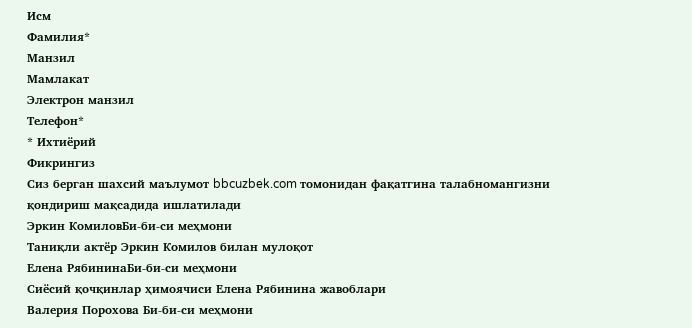Исм
Фамилия*
Манзил
Мамлакат
Электрон манзил
Телефон*
* Ихтиёрий
Фикрингиз
Сиз берган шахсий маълумот bbcuzbek.com томонидан фақатгина талабномангизни қондириш мақсадида ишлатилади
Эркин КомиловБи-би-си меҳмони
Таниқли актёр Эркин Комилов билан мулоқот
Елена РябининаБи-би-си меҳмони
Сиёсий қочқинлар ҳимоячиси Елена Рябинина жавоблари
Валерия Порохова Би-би-си меҳмони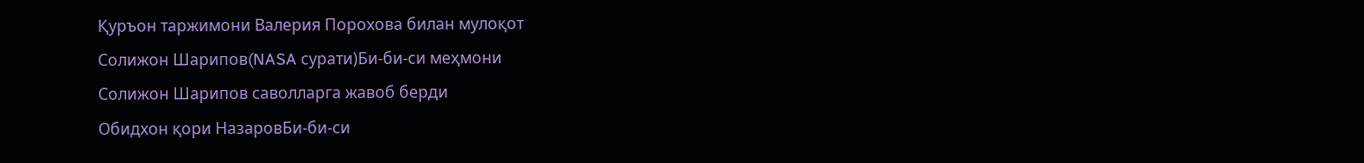Қуръон таржимони Валерия Порохова билан мулоқот
Солижон Шарипов(NASA сурати)Би-би-си меҳмони
Солижон Шарипов саволларга жавоб берди
Обидхон қори НазаровБи-би-си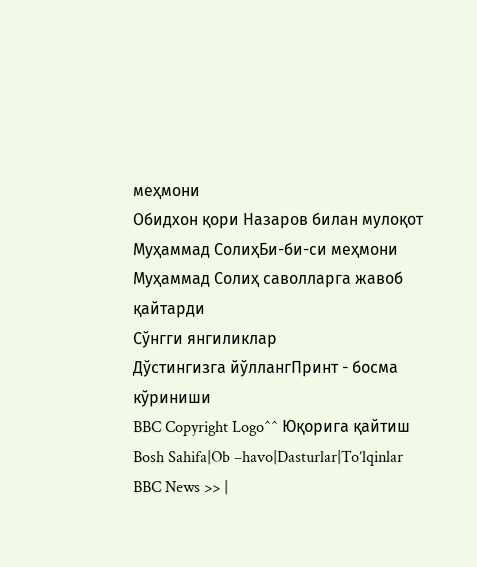меҳмони
Обидхон қори Назаров билан мулоқот
Муҳаммад СолиҳБи-би-си меҳмони
Муҳаммад Солиҳ саволларга жавоб қайтарди
Сўнгги янгиликлар
Дўстингизга йўллангПринт - босма кўриниши
BBC Copyright Logo^^ Юқорига қайтиш
Bosh Sahifa|Ob –havo|Dasturlar|To’lqinlar
BBC News >> |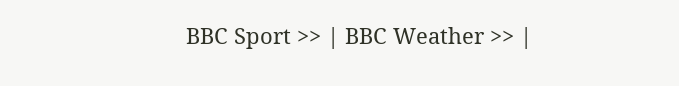BBC Sport >> | BBC Weather >> |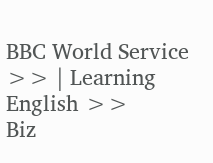BBC World Service >> | Learning English >>
Biz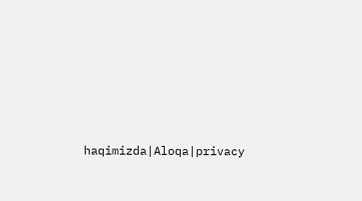haqimizda|Aloqa|privacy